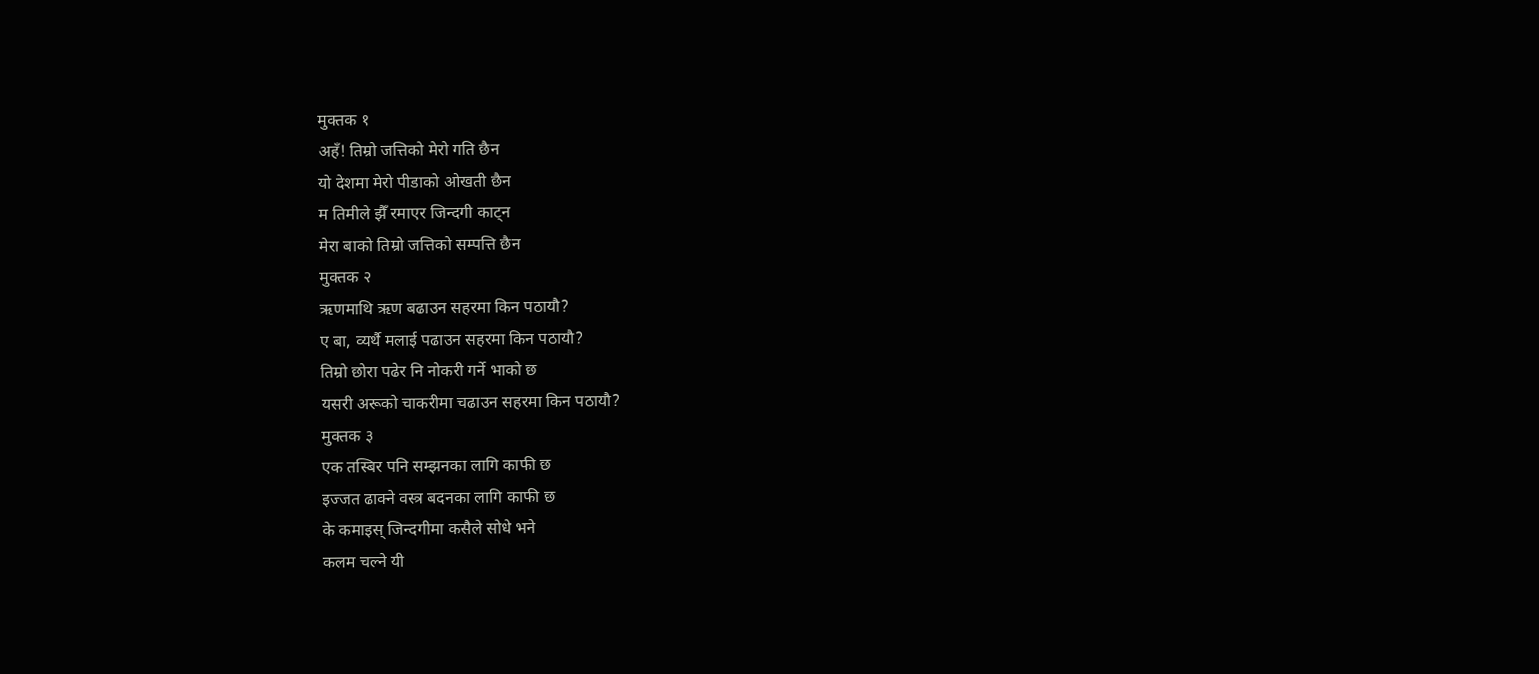मुक्तक १
अहँ! तिम्रो जत्तिको मेरो गति छैन
यो देशमा मेरो पीडाको ओखती छैन
म तिमीले झैँ रमाएर जिन्दगी काट्न
मेरा बाको तिम्रो जत्तिको सम्पत्ति छैन
मुक्तक २
ऋणमाथि ऋण बढाउन सहरमा किन पठायौ?
ए बा, व्यर्थै मलाई पढाउन सहरमा किन पठायौ?
तिम्रो छोरा पढेर नि नोकरी गर्ने भाको छ
यसरी अरूको चाकरीमा चढाउन सहरमा किन पठायौ?
मुक्तक ३
एक तस्बिर पनि सम्झनका लागि काफी छ
इज्जत ढाक्ने वस्त्र बदनका लागि काफी छ
के कमाइस् जिन्दगीमा कसैले सोधे भने
कलम चल्ने यी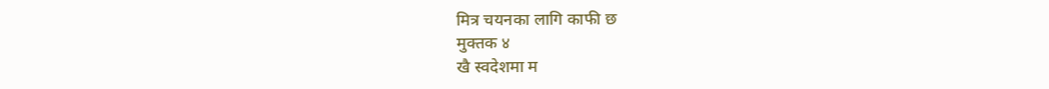मित्र चयनका लागि काफी छ
मुक्तक ४
खै स्वदेशमा म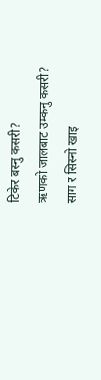टिकेर बस्नु कसरी?
ऋणको जालबाट उम्कनु कसरी?
साग र सिस्नो खाइ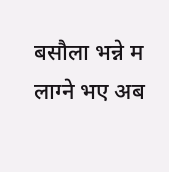बसौला भन्ने म
लाग्ने भए अब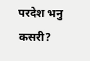परदेश भनु कसरी?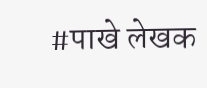#पाखे लेखक